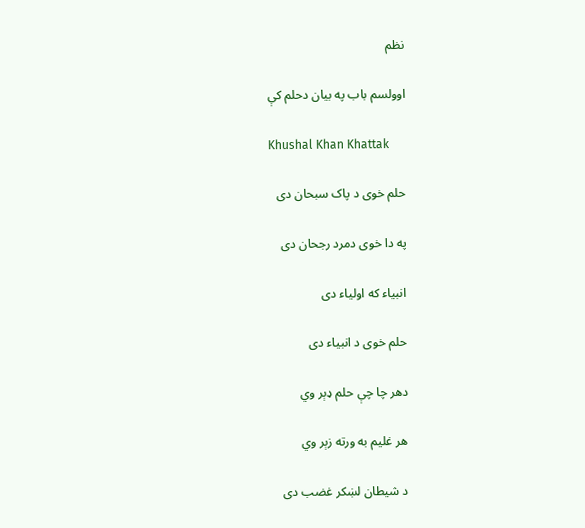نظم

اوولسم باب په بيان دحلم کې

Khushal Khan Khattak

حلم خوی د پاک سبحان دی

په دا خوی دمرد رجحان دی

انبياء که اولياء دی

حلم خوی د انبياء دی

دهر چا چې حلم ډېر وي

هر غليم به ورته زېر وي

د شيطان لښکر غضب دی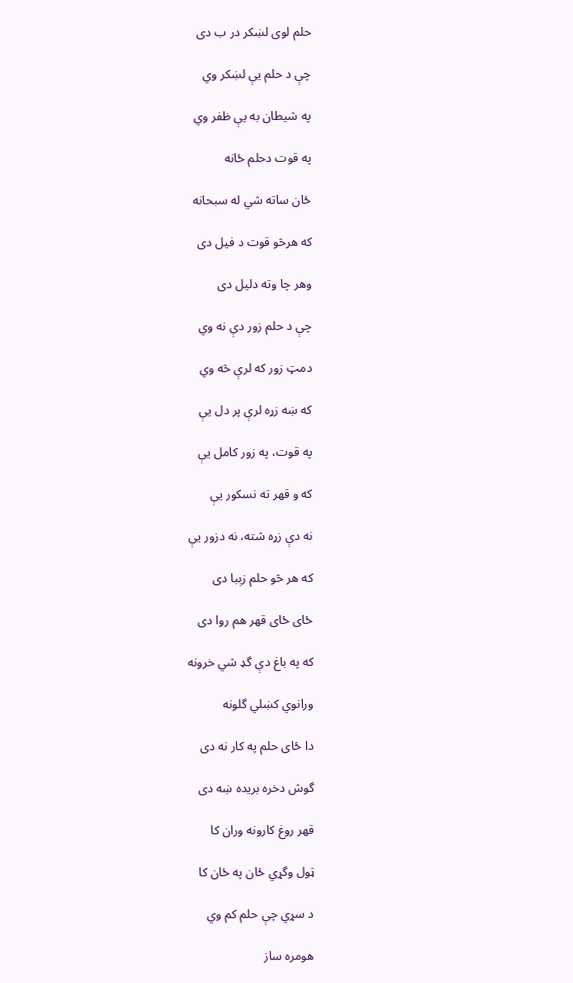حلم لوی لښکر در ب دی

چې د حلم يې لښکر وي

په شيطان به يې ظفر وي

په قوت دحلم ځانه

ځان ساته شي له سبحانه

که هرڅو قوت د فيل دی

وهر چا وته دليل دی

چې د حلم زور دې نه وي

دمټ زور که لرې څه وي

که ښه زړه لرې پر دل يې

په قوت، په زور کامل يې

که و قهر ته نسکور يې

نه دې زړه شته، نه دزور يې

که هر څو حلم زېبا دی

ځای ځای قهر هم روا دی

که په باغ دې گډ شي خرونه

ورانوي کښلي گلونه

دا ځای حلم په کار نه دی

گوش دخره بريده ښه دی

قهر روغ کارونه وران کا

ټول وگړي ځان په ځان کا

د سړي چې حلم کم وي

هومره ساز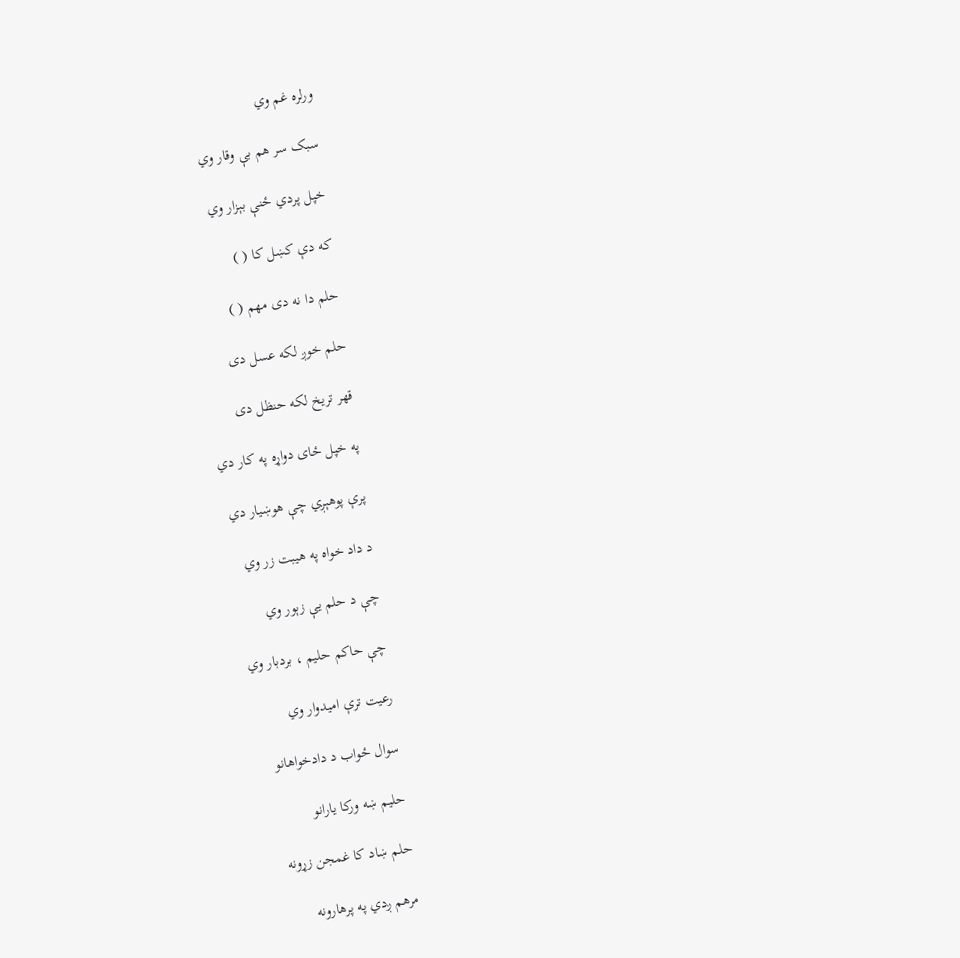ورلره غم وي

سبک سر هم بې وقار وي

خپل پردي ځنې بېزار وي

که دې کښل کا ( )

حلم دا نه دی مهم ( )

حلم خوږ لکه عسل دی

قهر تريخ لکه حنظل دی

په خپل ځای دواړه په کار دي

پرې پوهېږي چې هوښيار دي

د داد خواه په هيبت زر وي

چې د حلم يې زېور وي

چې حاکم حليم ، بردبار وي

رعيت ترې اميدوار وي

سوال ځواب د دادخواهانو

حليم ښه ورکا يارانو

حلم ښاد کا غمجن زړونه

مرهم ږدي په پرهارونه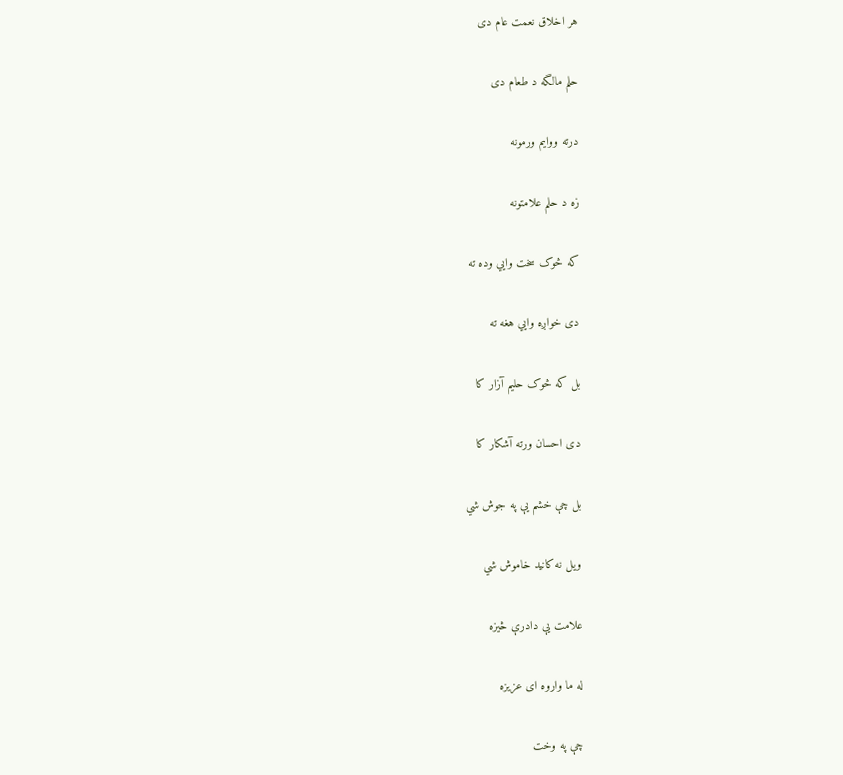هر اخلاق نعمت عام دی

حلم مالگه د طعام دی

درته ووايم ورمونه

زه د حلم علامتونه

که څوک سخت وايي وده ته

دی خواږه وايي هغه ته

بل که څوک حليم آزار کا

دی احسان ورته آشکار کا

بل چې خشم يې په جوش شي

ويل نه کانيد خاموش شي

علامت يې دادرې څيزه

له ما واروه ای عزيزه

چې په وخت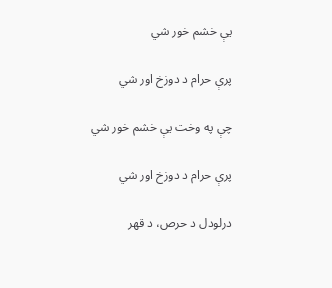يې خشم خور شي

پرې حرام د دوزخ اور شي

چې په وخت يې خشم خور شي

پرې حرام د دوزخ اور شي

درلودل د حرص، د قهر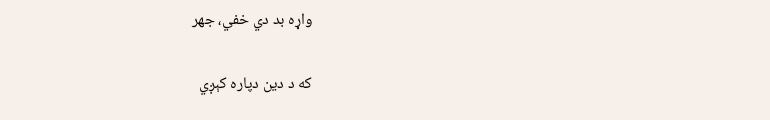واړه بد دي خفي، جهر

که د دين دپاره کېږي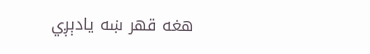هغه قهر ښه يادېږي